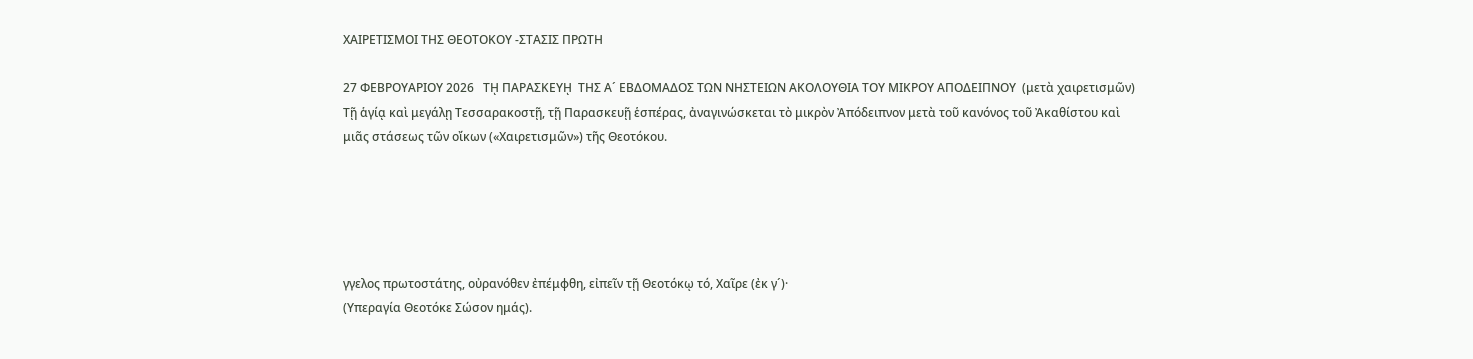ΧΑΙΡΕΤΙΣΜΟΙ ΤΗΣ ΘΕΟΤΟΚΟΥ -ΣΤΑΣΙΣ ΠΡΩΤΗ

27 ΦΕΒΡΟΥΑΡΙΟΥ 2026   Τῌ ΠΑΡΑΣΚΕΥῌ  ΤΗΣ Α´ ΕΒΔΟΜΑΔΟΣ ΤΩΝ ΝΗΣΤΕΙΩΝ ΑΚΟΛΟΥΘΙΑ ΤΟΥ ΜΙΚΡΟΥ ΑΠΟΔΕΙΠΝΟΥ  (μετὰ χαιρετισμῶν)
Τῇ ἁγίᾳ καὶ μεγάλῃ Τεσσαρακοστῇ, τῇ Παρασκευῇ ἑσπέρας, ἀναγινώσκεται τὸ μικρὸν Ἀπόδειπνον μετὰ τοῦ κανόνος τοῦ Ἀκαθίστου καὶ
μιᾶς στάσεως τῶν οἴκων («Χαιρετισμῶν») τῆς Θεοτόκου.





γγελος πρωτοστάτης, οὐρανόθεν ἐπέμφθη, εἰπεῖν τῇ Θεοτόκῳ τό, Χαῖρε (ἐκ γ´)·
(Υπεραγία Θεοτόκε Σώσον ημάς).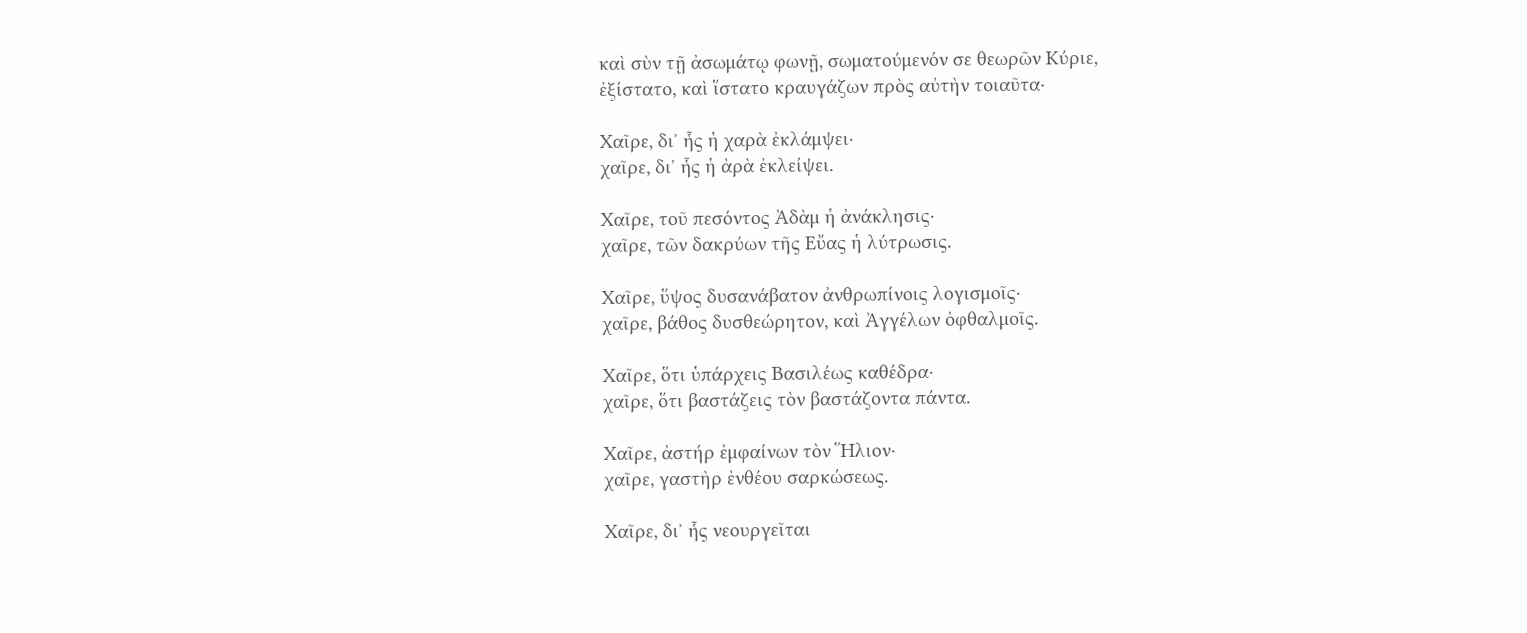καὶ σὺν τῇ ἀσωμάτῳ φωνῇ, σωματούμενόν σε θεωρῶν Κύριε,
ἐξίστατο, καὶ ἵστατο κραυγάζων πρὸς αὐτὴν τοιαῦτα·

Χαῖρε, δι᾿ ἧς ἡ χαρὰ ἐκλάμψει·
χαῖρε, δι᾿ ἧς ἡ ἀρὰ ἐκλείψει.

Χαῖρε, τοῦ πεσόντος Ἀδὰμ ἡ ἀνάκλησις·
χαῖρε, τῶν δακρύων τῆς Εὔας ἡ λύτρωσις.

Χαῖρε, ὕψος δυσανάβατον ἀνθρωπίνοις λογισμοῖς·
χαῖρε, βάθος δυσθεώρητον, καὶ Ἀγγέλων ὀφθαλμοῖς.

Χαῖρε, ὅτι ὑπάρχεις Βασιλέως καθέδρα·
χαῖρε, ὅτι βαστάζεις τὸν βαστάζοντα πάντα.

Χαῖρε, ἀστήρ ἐμφαίνων τὸν Ἥλιον·
χαῖρε, γαστὴρ ἐνθέου σαρκώσεως.

Χαῖρε, δι᾿ ἧς νεουργεῖται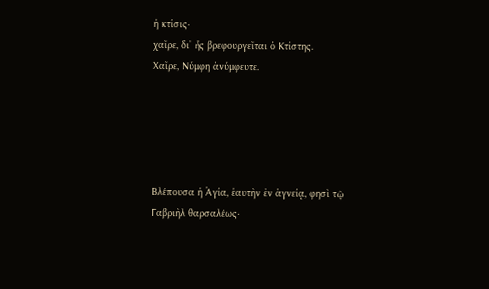ἡ κτίσις·
χαῖρε, δι᾿ ἧς βρεφουργεῖται ὁ Κτίστης.
Χαῖρε, Νύμφη ἀνύμφευτε.





Βλέπουσα ἡ Ἁγία, ἑαυτὴν ἐν ἁγνείᾳ, φησὶ τῷ Γαβριὴλ θαρσαλέως·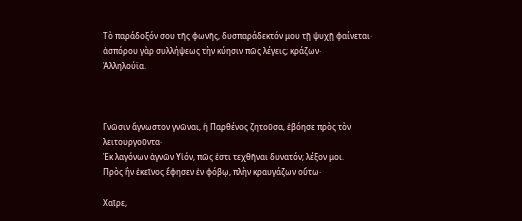Τὸ παράδοξόν σου τῆς φωνῆς, δυσπαράδεκτόν μου τῇ ψυχῇ φαίνεται·
ἀσπόρου γὰρ συλλήψεως τὴν κύησιν πῶς λέγεις; κράζων·
Ἀλληλούϊα.



Γνῶσιν ἄγνωστον γνῶναι, ἡ Παρθένος ζητοῦσα, ἐβόησε πρὸς τὸν λειτουργοῦντα·
Ἐκ λαγόνων ἁγνῶν Υἱόν, πῶς ἐστι τεχθῆναι δυνατόν; λέξον μοι.
Πρὸς ἣν ἐκεῖνος ἔφησεν ἐν φόβῳ, πλὴν κραυγάζων οὕτω·

Χαῖρε,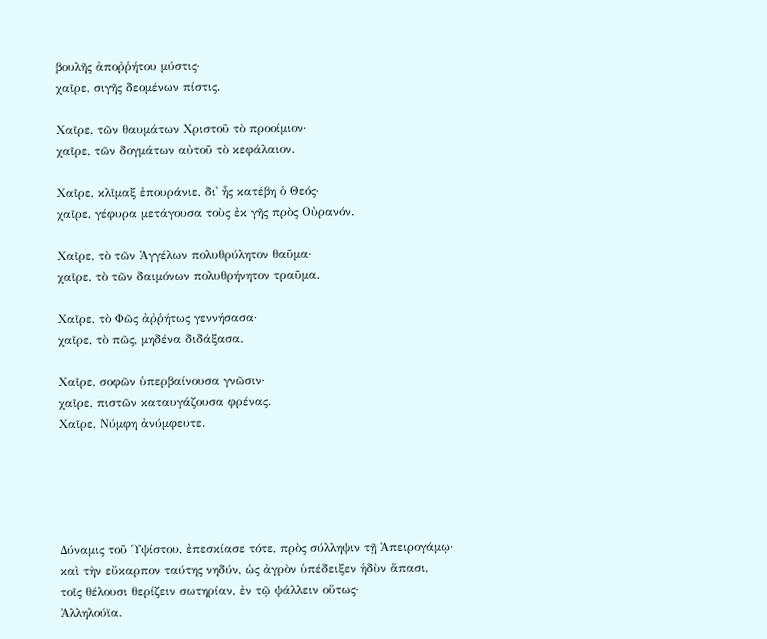βουλῆς ἀποῤῥήτου μύστις·
χαῖρε, σιγῆς δεομένων πίστις.

Χαῖρε, τῶν θαυμάτων Χριστοῦ τὸ προοίμιον·
χαῖρε, τῶν δογμάτων αὐτοῦ τὸ κεφάλαιον.

Χαῖρε, κλῖμαξ ἐπουράνιε, δι᾿ ἧς κατέβη ὁ Θεός·
χαῖρε, γέφυρα μετάγουσα τοὺς ἐκ γῆς πρὸς Οὐρανόν.

Χαῖρε, τὸ τῶν Ἀγγέλων πολυθρύλητον θαῦμα·
χαῖρε, τὸ τῶν δαιμόνων πολυθρήνητον τραῦμα.

Χαῖρε, τὸ Φῶς ἀῤῥήτως γεννήσασα·
χαῖρε, τὸ πῶς, μηδένα διδάξασα.

Χαῖρε, σοφῶν ὑπερβαίνουσα γνῶσιν·
χαῖρε, πιστῶν καταυγάζουσα φρένας.
Χαῖρε, Νύμφη ἀνύμφευτε.





Δύναμις τοῦ Ὑψίστου, ἐπεσκίασε τότε, πρὸς σύλληψιν τῇ Ἀπειρογάμῳ·
καὶ τὴν εὔκαρπον ταύτης νηδύν, ὡς ἀγρὸν ὑπέδειξεν ἡδὺν ἅπασι,
τοῖς θέλουσι θερίζειν σωτηρίαν, ἐν τῷ ψάλλειν οὕτως·
Ἀλληλούϊα.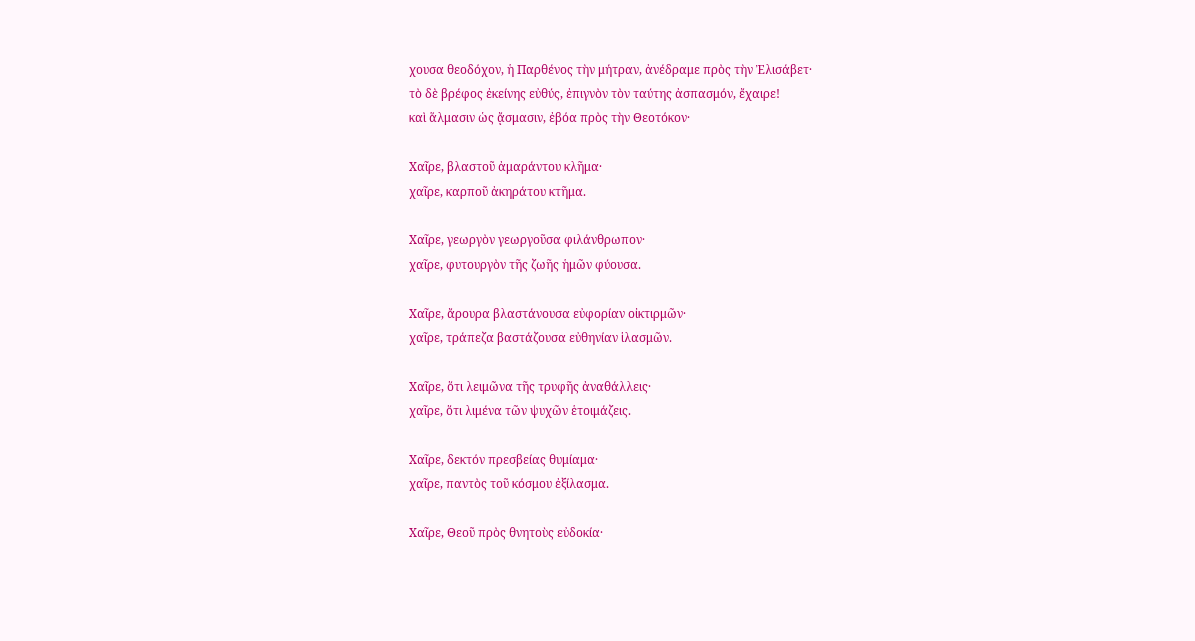χουσα θεοδόχον, ἡ Παρθένος τὴν μήτραν, ἀνέδραμε πρὸς τὴν Ἐλισάβετ·
τὸ δὲ βρέφος ἐκείνης εὐθύς, ἐπιγνὸν τὸν ταύτης ἀσπασμόν, ἔχαιρε!
καὶ ἅλμασιν ὡς ᾄσμασιν, ἐβόα πρὸς τὴν Θεοτόκον·

Χαῖρε, βλαστοῦ ἀμαράντου κλῆμα·
χαῖρε, καρποῦ ἀκηράτου κτῆμα.

Χαῖρε, γεωργὸν γεωργοῦσα φιλάνθρωπον·
χαῖρε, φυτουργὸν τῆς ζωῆς ἡμῶν φύουσα.

Χαῖρε, ἄρουρα βλαστάνουσα εὐφορίαν οἰκτιρμῶν·
χαῖρε, τράπεζα βαστάζουσα εὐθηνίαν ἱλασμῶν.

Χαῖρε, ὅτι λειμῶνα τῆς τρυφῆς ἀναθάλλεις·
χαῖρε, ὅτι λιμένα τῶν ψυχῶν ἑτοιμάζεις.

Χαῖρε, δεκτόν πρεσβείας θυμίαμα·
χαῖρε, παντὸς τοῦ κόσμου ἐξίλασμα.

Χαῖρε, Θεοῦ πρὸς θνητοὺς εὐδοκία·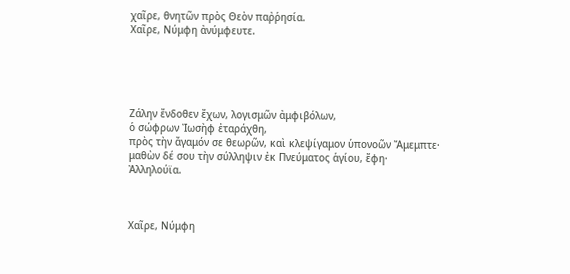χαῖρε, θνητῶν πρὸς Θεὸν παῤῥησία.
Χαῖρε, Νύμφη ἀνύμφευτε.





Ζάλην ἔνδοθεν ἔχων, λογισμῶν ἀμφιβόλων,
ὁ σώφρων Ἰωσὴφ ἐταράχθη,
πρὸς τὴν ἄγαμόν σε θεωρῶν, καὶ κλεψίγαμον ὑπονοῶν Ἄμεμπτε·
μαθὼν δέ σου τὴν σύλληψιν ἐκ Πνεύματος ἁγίου, ἔφη·
Ἀλληλούϊα.



Χαῖρε, Νύμφη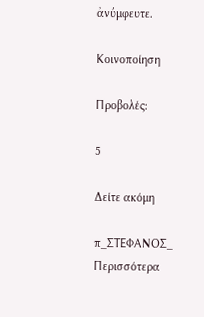ἀνύμφευτε.

Κοινοποίηση

Προβολές:

5

Δείτε ακόμη

π_ΣΤΕΦΑΝΟΣ_
Περισσότερα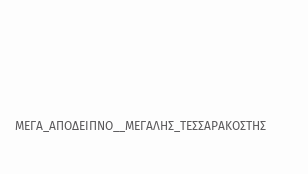ΜΕΓΑ_ΑΠΟΔΕΙΠΝΟ__ΜΕΓΑΛΗΣ_ΤΕΣΣΑΡΑΚΟΣΤΗΣ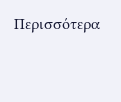Περισσότερα